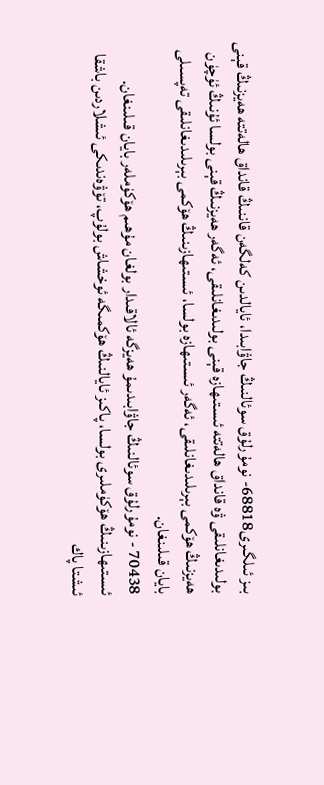بىز ئىلگىرى68818- نومۇرلۇق سوئالنىڭ جاۋابىدا، ئايالدىن كەلگەن قاننىڭ قانداق ھالەتتە ھەيزنىڭ قېنى بولىدىغانلىقى ۋە قانداق ھالەتتە ئىستىھازە قېنى بولىدىغانلىقى، ئەگەر ھەيزنىڭ قېنى بولسا ئۇنىڭ ئۈچۈن ھەيزنىڭ ھۆكمى بېرىلىدىغانلىقى، ئەگەر ئىستىھازە بولسا، ئىستىھازىنىڭ ھۆكمى بېرىلىدىغانلىقى تەپسىلى بايان قىلىنغان.
70438 - نومۇرلۇق سوئالنىڭ جاۋابىدىمۇ ھەيزگە ئالاقىدار بولغان مۇھىم ھۆكۈملەر بايان قىلىنغان.
ئىستىھازىنىڭ ھۆكۈملىرى بولسا، پاكىز ئايالنىڭ ھۆكمىگە ئوخشاش بولۇپ، تۆۋەندىكى ئىشلاردىن باشقا ئىشتا پاك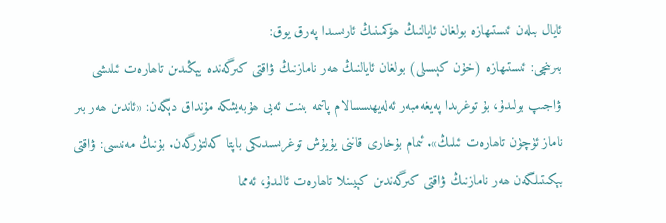ئايال بىلەن ئىستىھازە بولغان ئايالنىڭ ھۆكمىنىڭ ئارىسىدا پەرق يوق:
بىرىنچى: ئىستىھازە (خۇن كېسىلى) بولغان ئايالنىڭ ھەر نامازنىڭ ۋاقتى كىرگەندە يېڭىدىن تاھارەت ئىلىشى ۋاجىپ بولىدۇ، بۇ توغرىدا پەيغەمبەر ئەلەيھىسسالام پاتىمە بىنت ئەبى ھۇبەيشكە مۇنداق دېگەن: «ئاندىن ھەر بىر ناماز ئۈچۈن تاھارەت ئىلىڭ». ئىمام بۇخارى قاننى يۇيۇش توغرىسىدىكى باپتا كەلتۈرگەن. بۇنىڭ مەنىسى: ۋاقتى بېكىتىلگەن ھەر نامازنىڭ ۋاقتى كىرگەندىن كېيىنلا تاھارەت ئالىدۇ، ئەمما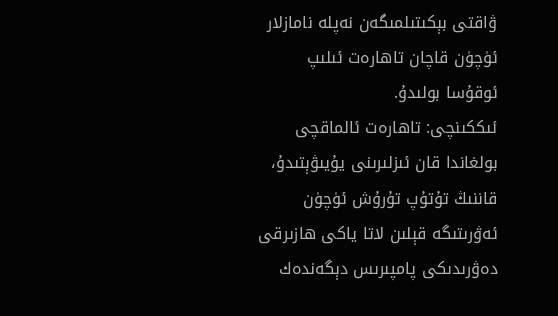ۋاقتى بېكىتىلمىگەن نەپلە نامازلار ئۈچۈن قاچان تاھارەت ئىلىپ ئوقۇسا بولىدۇ.
ئىككىنچى: تاھارەت ئالماقچى بولغاندا قان ئىزلىرىنى يۇيىۋېتىدۇ، قاننىڭ تۇتۇپ تۇرۇش ئۈچۈن ئەۋرىتىگە قېلىن لاتا ياكى ھازىرقى دەۋرىدىكى پامپىرىس دېگەندەك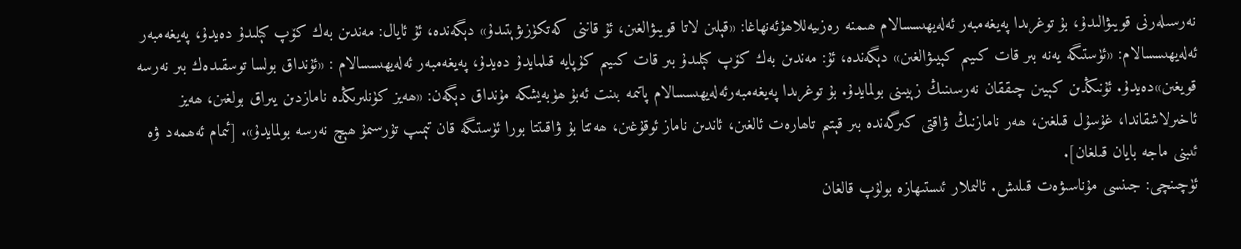نەرسىلەرنى قويىۋالىدۇ، بۇ توغرىدا پەيغەمبەر ئەلەيھىسسالام ھىمنە رەزىيەللاھۇئەنھاغا: «قېلىن لاتا قويىۋالغىن، ئۇ قاننى كەتكۈزىۋېتىدۇ» دېگەندە، ئۇ ئايال: مەندىن بەك كۆپ كېلىدۇ دەيدۇ، پەيغەمبەر ئەلەيھىسسالام: «ئۈستىگە يەنە بىر قات كىيىم كېيىۋالغىن» دېگەندە، ئۇ: مەندىن بەك كۆپ كېلىدۇ بىر قات كىيىم كۇپايە قىلمايدۇ دەيدۇ، پەيغەمبەر ئەلەيھىسسالام : «ئۇنداق بولسا توسقىدەك بىر نەرسە قويغىن»دەيدۇ. ئۇنىڭدىن كېيىن چىققان نەرسىنىڭ زېيىنى بولمايدۇ. بۇ توغرىدا پەيغەمبەرئەلەيھىسسالام پاتىمە بىنت ئەبۇ ھۈبەيشكە مۇنداق دېگەن: «ھەيز كۈنلىرىڭدە نامازدىن يىراق بولغىن، ھەيز ئاخىرلاشقاندا، غۇسۇل قىلغىن، ھەر نامازنىڭ ۋاقتى كىرگەندە بىر قېتىم تاھارەت ئالغىن، ئاندىن ناماز ئوقۇغىن، ھەتتا بۇ ۋاقىتتا بورا ئۈستىگە قان تېمىپ تۇرسىمۇ ھېچ نەرسە بولمايدۇ». [ئىمام ئەھمەد ۋە ئىبنى ماجە بايان قىلغان].
ئۈچىنچى: جىنسى مۇناسىۋەت قىلىش. ئالىملار ئىستىھازە بولۇپ قالغان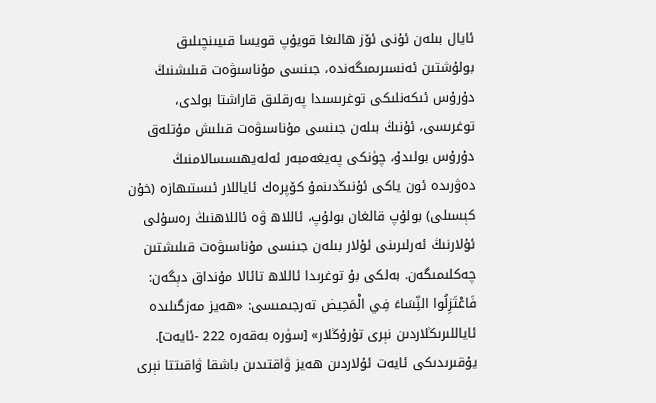ئايال بىلەن ئۇنى ئۆز ھالىغا قويۇپ قويسا قىيىنچىلىق بولۇشتىن ئەنسىرىمىگەندە، جىنسى مۇناسىۋەت قىلىشنىڭ دۇرۇس ئىكەنلىكى توغرىسىدا پەرقلىق قاراشتا بولدى، توغرىسى، ئۇنىڭ بىلەن جىنسى مۇناسىۋەت قىلىش مۇتلەق دۇرۇس بولىدۇ، چۈنكى پەيغەمبەر ئەلەيھىسسالامنىڭ دەۋرىدە ئون ياكى ئۇنىڭدىنمۇ كۆپرەك ئاياللار ئىستىھازە (خۇن كېسىلى) بولۇپ قالغان بولۇپ، ئاللاھ ۋە ئاللاھنىڭ رەسۇلى ئۇلارنىڭ ئەرلىرىنى ئۇلار بىلەن جىنسى مۇناسىۋەت قىلىشتىن چەكلىمىگەن. بەلكى بۇ توغرىدا ئاللاھ تائالا مۇنداق دېگەن: فَاعْتَزِلُوا النِّسَاءَ فِي الْمَحِيض تەرجىمىسى: «ھەيز مەزگىلىدە ئاياللىرىڭلاردىن نېرى تۇرۇڭلار» [سۈرە بەقەرە 222 -ئايەت].
يۇقىرىدىكى ئايەت ئۇلاردىن ھەيز ۋاقتىدىن باشقا ۋاقىتتا نېرى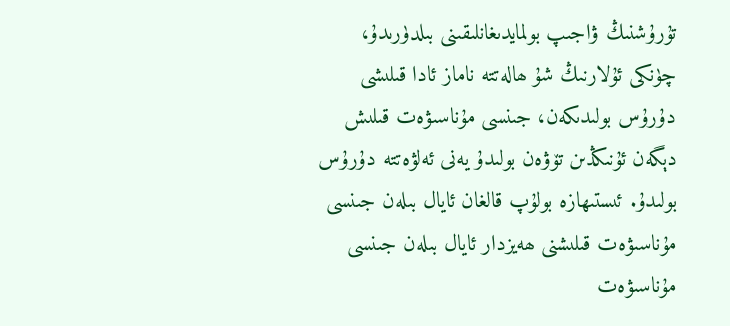تۇرۇشنىڭ ۋاجىپ بولمايدىغانلىقىنى بىلدۈرىدۇ، چۈنكى ئۇلارنىڭ شۇ ھالەتتە ناماز ئادا قىلىشى دۇرۇس بولىدىكەن، جىنسى مۇناسىۋەت قىلىش دېگەن ئۇنىڭدىن تۆۋەن بولىدۇ يەنى ئەلۋەتتە دۇرۇس بولىدۇ. ئىستىھازە بولۇپ قالغان ئايال بىلەن جىنسى مۇناسىۋەت قىلىشنى ھەيزدار ئايال بىلەن جىنسى مۇناسىۋەت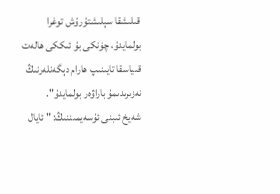قىلىشقا سېلىشتۇرۇش توغرا بولمايدۇ، چۈنكى بۇ ئىككى ھالەت قىياسقا تايىنىپ ھارام دېگەنلەرنىڭ نەزىرىدىمۇ باراۋەر بولمايدۇ".
شەيخ ئىبنى ئۇسەيمىننىڭ: " ئايال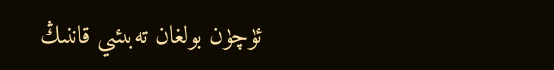ئۈچۈن بولغان تەبىئىي قاننىڭ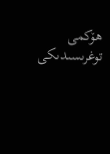ھۆكمى توغرىسىدىكى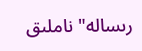رىسالە" ناملىق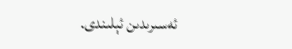ئەسىرىدىن ئېلىندى.